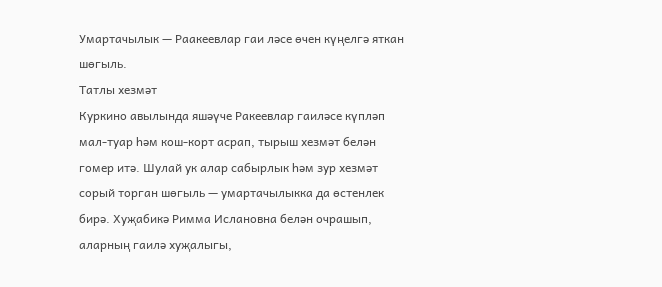Умартачылык — Раакеевлар гаи ләсе өчен күңелгә яткан шөгыль.
Татлы хезмәт
Куркино авылында яшәүче Ракеевлар гаиләсе күпләп мал-туар һәм кош-корт асрап, тырыш хезмәт белән гомер итә. Шулай ук алар сабырлык һәм зур хезмәт сорый торган шөгыль — умартачылыкка да өстенлек бирә. Хуҗабикә Римма Ислановна белән очрашып, аларның гаилә хуҗалыгы,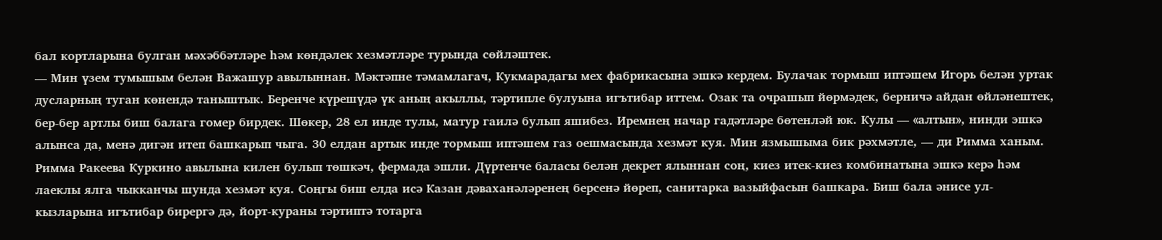бал кортларына булган мәхәббәтләре һәм көндәлек хезмәтләре турында сөйләштек.
— Мин үзем тумышым белән Важашур авылыннан. Мәктәпне тәмамлагач, Кукмарадагы мех фабрикасына эшкә кердем. Булачак тормыш иптәшем Игорь белән уртак дусларның туган көнендә таныштык. Беренче күрешүдә үк аның акыллы, тәртипле булуына игътибар иттем. Озак та очрашып йөрмәдек, берничә айдан өйләнештек, бер-бер артлы биш балага гомер бирдек. Шөкер, 28 ел инде тулы, матур гаилә булып яшибез. Иремнең начар гадәтләре бөтенләй юк. Кулы — «алтын», нинди эшкә алынса да, менә дигән итеп башкарып чыга. 30 елдан артык инде тормыш иптәшем газ оешмасында хезмәт куя. Мин язмышыма бик рәхмәтле, — ди Римма ханым.
Римма Ракеева Куркино авылына килен булып төшкәч, фермада эшли. Дүртенче баласы белән декрет ялыннан соң, киез итек-киез комбинатына эшкә керә һәм лаеклы ялга чыкканчы шунда хезмәт куя. Соңгы биш елда исә Казан дәваханәләренең берсенә йөреп, санитарка вазыйфасын башкара. Биш бала әнисе ул-кызларына игътибар бирергә дә, йорт-кураны тәртиптә тотарга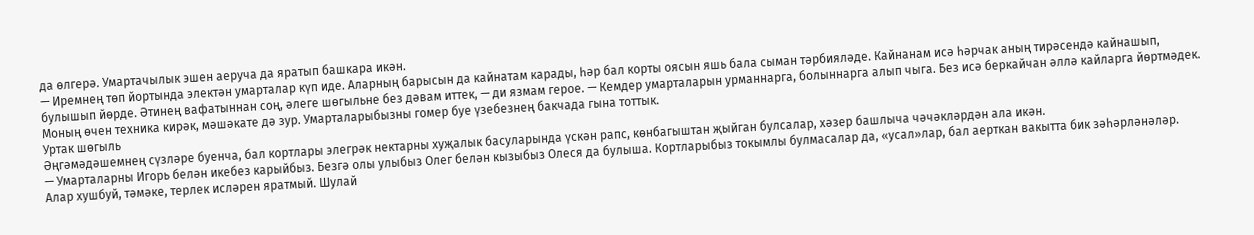да өлгерә. Умартачылык эшен аеруча да яратып башкара икән.
— Иремнең төп йортында электән умарталар күп иде. Аларның барысын да кайнатам карады, һәр бал корты оясын яшь бала сыман тәрбияләде. Кайнанам исә һәрчак аның тирәсендә кайнашып, булышып йөрде. Әтинең вафатыннан соң, әлеге шөгыльне без дәвам иттек, — ди язмам герое. — Кемдер умарталарын урманнарга, болыннарга алып чыга. Без исә беркайчан әллә кайларга йөртмәдек. Моның өчен техника кирәк, мәшәкате дә зур. Умарталарыбызны гомер буе үзебезнең бакчада гына тоттык.
Уртак шөгыль
Әңгәмәдәшемнең сүзләре буенча, бал кортлары элегрәк нектарны хуҗалык басуларында үскән рапс, көнбагыштан җыйган булсалар, хәзер башлыча чәчәкләрдән ала икән.
— Умарталарны Игорь белән икебез карыйбыз. Безгә олы улыбыз Олег белән кызыбыз Олеся да булыша. Кортларыбыз токымлы булмасалар да, «усал»лар, бал аерткан вакытта бик зәһәрләнәләр. Алар хушбуй, тәмәке, терлек исләрен яратмый. Шулай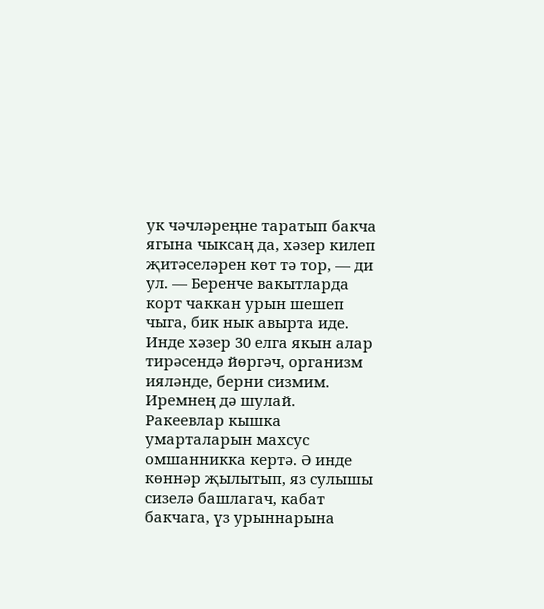ук чәчләреңне таратып бакча ягына чыксаң да, хәзер килеп җитәселәрен көт тә тор, — ди ул. — Беренче вакытларда корт чаккан урын шешеп чыга, бик нык авырта иде. Инде хәзер 30 елга якын алар тирәсендә йөргәч, организм ияләнде, берни сизмим. Иремнең дә шулай.
Ракеевлар кышка умарталарын махсус омшанникка кертә. Ә инде көннәр җылытып, яз сулышы сизелә башлагач, кабат бакчага, үз урыннарына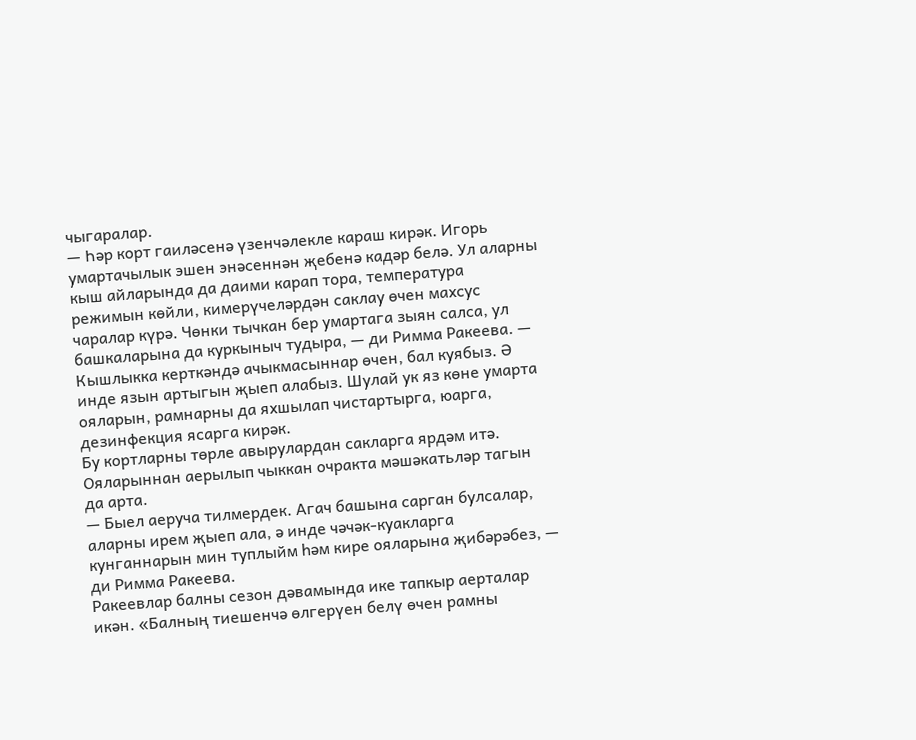чыгаралар.
— Һәр корт гаиләсенә үзенчәлекле караш кирәк. Игорь умартачылык эшен энәсеннән җебенә кадәр белә. Ул аларны кыш айларында да даими карап тора, температура режимын көйли, кимерүчеләрдән саклау өчен махсус чаралар күрә. Чөнки тычкан бер умартага зыян салса, ул башкаларына да куркыныч тудыра, — ди Римма Ракеева. — Кышлыкка керткәндә ачыкмасыннар өчен, бал куябыз. Ә инде язын артыгын җыеп алабыз. Шулай ук яз көне умарта ояларын, рамнарны да яхшылап чистартырга, юарга, дезинфекция ясарга кирәк.
Бу кортларны төрле авырулардан сакларга ярдәм итә. Ояларыннан аерылып чыккан очракта мәшәкатьләр тагын да арта.
— Быел аеруча тилмердек. Агач башына сарган булсалар, аларны ирем җыеп ала, ә инде чәчәк-куакларга кунганнарын мин туплыйм һәм кире ояларына җибәрәбез, — ди Римма Ракеева.
Ракеевлар балны сезон дәвамында ике тапкыр аерталар икән. «Балның тиешенчә өлгерүен белү өчен рамны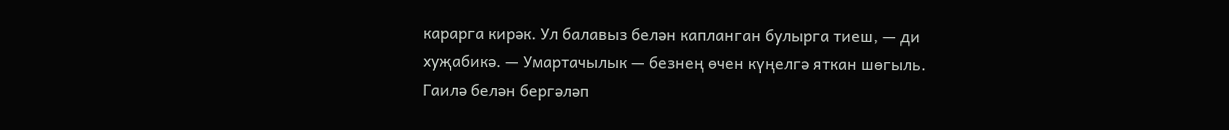карарга кирәк. Ул балавыз белән капланган булырга тиеш, — ди хуҗабикә. — Умартачылык — безнең өчен күңелгә яткан шөгыль. Гаилә белән бергәләп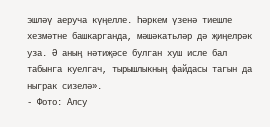эшләү аеруча күңелле. Һәркем үзенә тиешле хезмәтне башкарганда, мәшәкатьләр дә җиңелрәк уза. Ә аның нәтиҗәсе булган хуш исле бал табынга куелгач, тырышлыкның файдасы тагын да ныграк сизелә».
- Фото: Алсу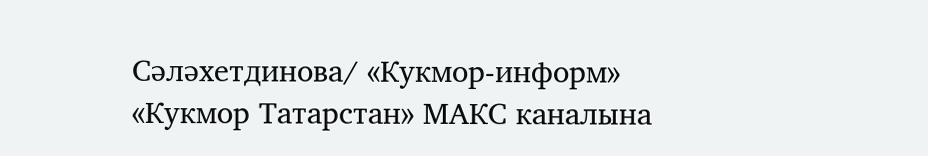Сәләхетдинова/ «Кукмор-информ»
«Кукмор Татарстан» МАКС каналына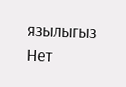язылыгыз
Нет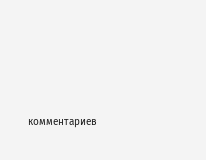комментариев